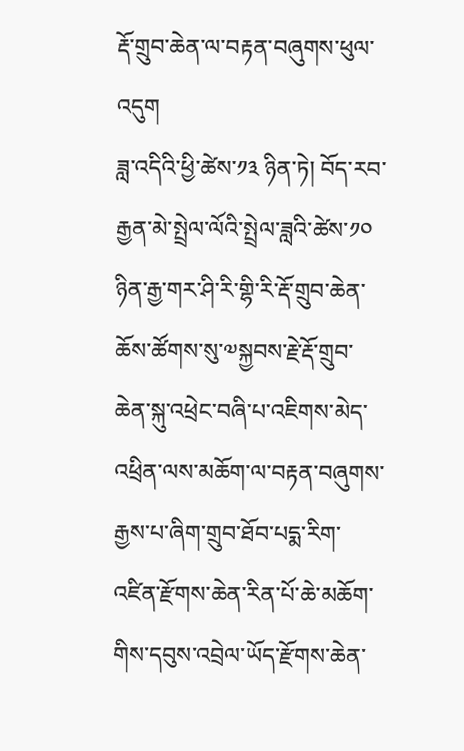རྡོ་གྲུབ་ཆེན་ལ་བརྟན་བཞུགས་ཕུལ་འདུག
ཟླ་འདིའི་ཕྱི་ཚེས་༡༣ ཉིན་ཏེ། བོད་རབ་རྒྱན་མེ་སྤྲེལ་ལོའི་སྤྲེལ་ཟླའི་ཚེས་༡༠ ཉིན་རྒྱ་གར་ཤི་རི་གྷི་རི་རྡོ་གྲུབ་ཆེན་ཆོས་ཚོགས་སུ་༧སྐྱབས་རྗེ་རྡོ་གྲུབ་ཆེན་སྐུ་འཕྲེང་བཞི་པ་འཇིགས་མེད་འཕྲིན་ལས་མཆོག་ལ་བརྟན་བཞུགས་རྒྱས་པ་ཞིག་གྲུབ་ཐོབ་པདྨ་རིག་འཛིན་རྫོགས་ཆེན་རིན་པོ་ཆེ་མཆོག་གིས་དབུས་འབྲེལ་ཡོད་རྫོགས་ཆེན་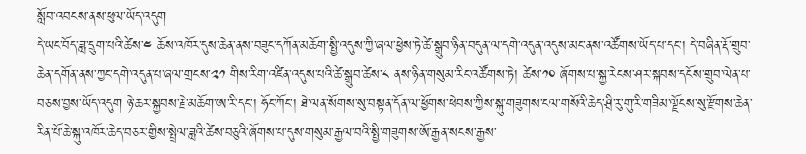སློབ་འབངས་ནས་ཕུལ་ཡོད་འདུག
དེ་ཡང་བོད་ཟླ་དྲུག་པའི་ཚེས་༤ ཆོས་འཁོར་དུས་ཆེན་ནས་བཟུང་དཀོན་མཆོག་སྤྱི་འདུས་ཀྱི་ཞལ་ཕྱེས་ཏེ་ཚེ་སྒྲུབ་ཉིན་བདུན་ལ་དགེ་འདུན་འདུས་མང་ནས་འཚོགས་ཡོད་པ་དང་། དེ་བཞིན་རྡོ་གྲུབ་ཆེན་དགོན་ནས་ཀྱང་དགེ་འདུན་པ་ཞལ་གྲངས་༢༡ གིས་རིག་འཛིན་འདུས་པའི་ཚེ་སྒྲུབ་ཚེས་༨ ནས་ཉིན་གསུམ་རིང་འཚོགས་ཏེ། ཚེས་༡༠ ཞོགས་པ་སྐྱ་རེངས་ཤར་སྐབས་དངོས་གྲུབ་ལེན་པ་བཅས་བྱས་ཡོད་འདུག ཉེ་ཆར་སྐྱབས་རྗེ་མཆོག་ཨ་རི་དང་། ཧོང་ཀོང་། ཐེ་ལན་སོགས་སུ་བསྟན་དོན་ལ་ཕྱོགས་ཕེབས་ཀྱིས་སྐུ་གཟུགས་ངལ་གསོའི་ཆེད་ཤྲི་རུ་གུ་རི་གཟིམ་ལྗོངས་སུ་རྫོགས་ཆེན་རིན་པོ་ཆེ་སྐུ་འཁོར་ཆེད་བཅར་གྱིས་སྤྲེལ་ཟླའི་ཚེས་བཅུའི་ཞོགས་པ་དུས་གསུམ་རྒྱལ་བའི་སྤྱི་གཟུགས་ཨོ་རྒྱན་སངས་རྒྱས་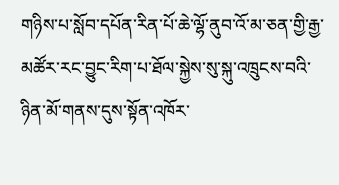གཉིས་པ་སློབ་དཔོན་རིན་པོ་ཆེ་ལྷོ་ནུབ་འོ་མ་ཅན་གྱི་རྒྱ་མཚོར་རང་བྱུང་རིག་པ་ཐོལ་སྐྱེས་སུ་སྐུ་འཁྲུངས་བའི་ཉིན་མོ་གནས་དུས་སྟོན་འཁོར་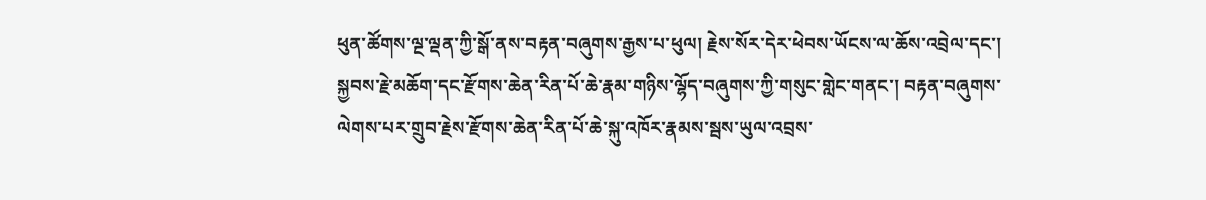ཕུན་ཚོགས་ལྔ་ལྡན་ཀྱི་སྒོ་ནས་བརྟན་བཞུགས་རྒྱས་པ་ཕུལ། རྗེས་སོར་དེར་ཕེབས་ཡོངས་ལ་ཆོས་འབྲེལ་དང་། སྐྱབས་རྗེ་མཆོག་དང་རྫོགས་ཆེན་རིན་པོ་ཆེ་རྣམ་གཉིས་ལྷོད་བཞུགས་ཀྱི་གསུང་གླེང་གནང་། བརྟན་བཞུགས་ལེགས་པར་གྲུབ་རྗེས་རྫོགས་ཆེན་རིན་པོ་ཆེ་སྐུ་འཁོར་རྣམས་སྦས་ཡུལ་འབྲས་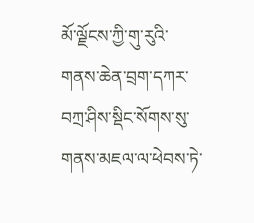མོ་ལྗོངས་ཀྱི་གུ་རུའི་གནས་ཆེན་བྲག་དཀར་བཀྲ་ཤིས་སྡིང་སོགས་སུ་གནས་མཇལ་ལ་ཕེབས་ཏེ་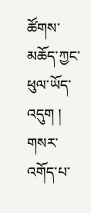ཚོགས་མཆོད་ཀྱང་ཕུལ་ཡོད་འདུག །
གསར་འགོད་པ་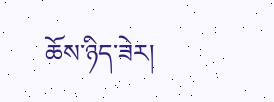ཆོས་ཉིད་ཟེར།